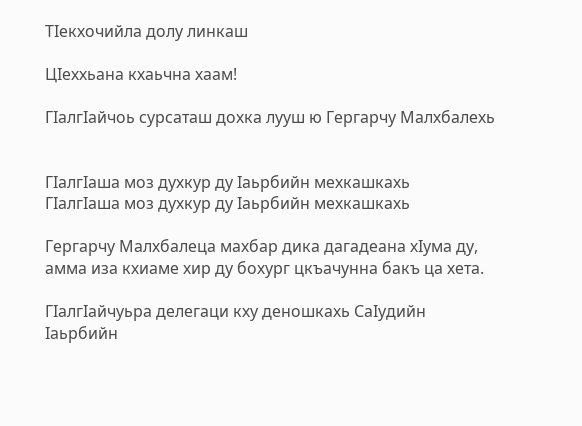ТIекхочийла долу линкаш

ЦIеххьана кхаьчна хаам!

ГIалгIайчоь сурсаташ дохка лууш ю Гергарчу Малхбалехь


ГIалгIаша моз духкур ду Iаьрбийн мехкашкахь
ГIалгIаша моз духкур ду Iаьрбийн мехкашкахь

Гергарчу Малхбалеца махбар дика дагадеана хIума ду, амма иза кхиаме хир ду бохург цкъачунна бакъ ца хета.

ГIалгIайчуьра делегаци кху деношкахь СаIудийн Iаьрбийн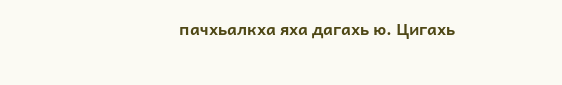пачхьалкха яха дагахь ю. Цигахь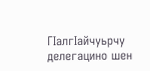ГIалгIайчуьрчу делегацино шен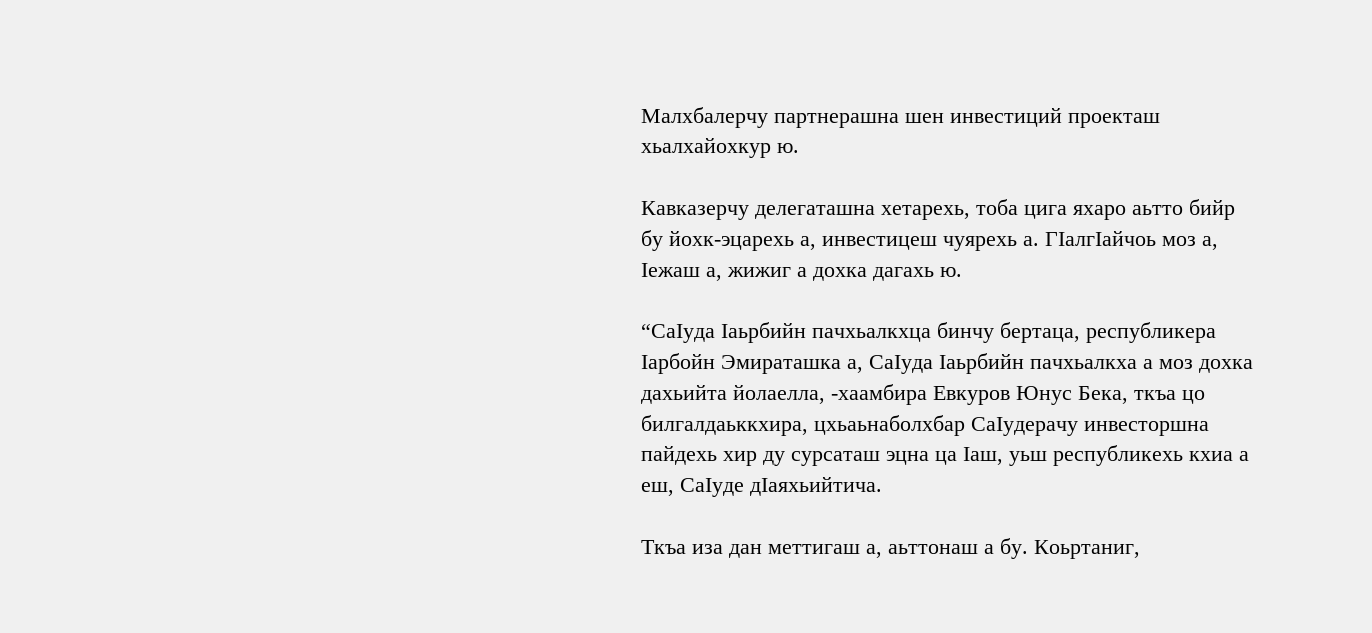Малхбалерчу партнерашна шен инвестиций проекташ хьалхайохкур ю.

Кавказерчу делегаташна хетарехь, тоба цига яхаро аьтто бийр бу йохк-эцарехь а, инвестицеш чуярехь а. ГIалгIайчоь моз а, Iежаш а, жижиг а дохка дагахь ю.

“СаIуда Iаьрбийн пачхьалкхца бинчу бертаца, республикера Iарбойн Эмираташка а, СаIуда Iаьрбийн пачхьалкха а моз дохка дахьийта йолаелла, -хаамбира Евкуров Юнус Бека, ткъа цо билгалдаьккхира, цхьаьнаболхбар СаIудерачу инвесторшна пайдехь хир ду сурсаташ эцна ца Iаш, уьш республикехь кхиа а еш, СаIуде дIаяхьийтича.

Ткъа иза дан меттигаш а, аьттонаш а бу. Коьртаниг,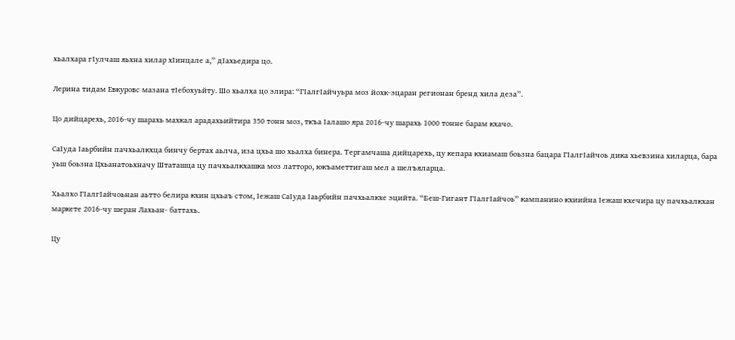хьалхара гIулчаш яьхна хилар хIинцале а,” дIахьедира цо.

Лерина тидам Евкуровс мазана тIебохуьйту. Шо хьалха цо элира: “ГIалгIайчуьра моз йохк-эцаран регионан бренд хила деза”.

Цо дийцарехь, 2016-чу шарахь махкал арадахьийтира 350 тонн моз, ткъа Iалашо яра 2016-чу шарахь 1000 тонне барам кхачо.

СаIуда Iаьрбийн пачхьалкхца бинчу бертах аьлча, иза цхьа шо хьалха бинера. Тергамчаша дийцарехь, цу кепара кхиамаш боьзна бацара ГIалгIайчоь дика хьевзина хиларца, бара уьш боьзна Цхьанатоьхначу Штаташца цу пачхьалкхашка моз латторо, юкъаметтигаш мел а шелъяларца.

Хьалхо ГIалгIайчоьнан аьтто белира кхин цхьаъ стом, Iежаш СаIуда Iаьрбийн пачхьалкхе эцийта. “Беш-Гигант ГIалгIайчоь” кампанино кхиийна Iежаш кхечира цу пачхьалкхан маркете 2016-чу шеран Лахьан- баттахь.

Цу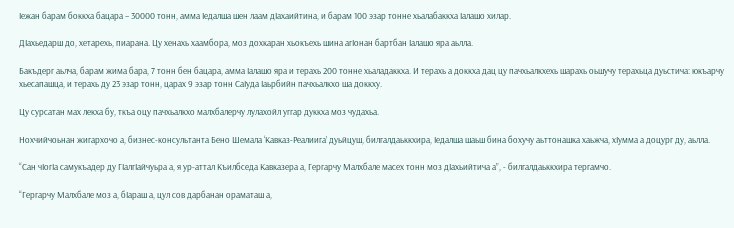Iежан барам боккха бацара – 30000 тонн, амма Iедалша шен лаам дIахаийтина, и барам 100 эзар тонне хьалабаккха Iалашо хилар.

ДIахьедарш до, хетарехь, пиарана. Цу хенахь хаамбора, моз дохкаран хьокъехь шина агIонан бартбан Iалашо яра аьлла.

Бакъдерг аьлча, барам жима бара, 7 тонн бен бацара, амма Iалашо яра и терахь 200 тонне хьаладаккха. И терахь а доккха дац цу пачхьалкхехь шарахь оьшучу терахьца дуьстича: юкъарчу хьесапашца, и терахь ду 23 эзар тонн, царах 9 эзар тонн СаIуда Iаьрбийн пачхьалкхо ша доккху.

Цу сурсатан мах лекха бу, ткъа оцу пачхьалкхо малхбалерчу лулахойл уггар дуккха моз чудахьа.

Нохчийчоьнан жигархочо а, бизнес-консультанта Бено Шемала ‘Кавказ-Реалиига’ дуьйцуш, билгалдаьккхира, Iедалша шаьш бина бохучу аьттонашка хаьжча, хIумма а доцург ду, аьлла.

“Сан чIогIа самукъадер ду ГIалгIайчуьра а, я ур-аттал Къилбседа Кавказера а, Гергарчу Малхбале масех тонн моз дIахьийтича а”, - билгалдаьккхира тергамчо.

“Гергарчу Малхбале моз а, бIараш а, цул сов дарбанан ораматаш а,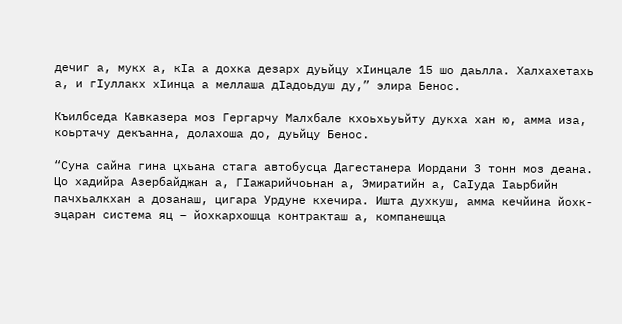дечиг а, мукх а, кIа а дохка дезарх дуьйцу хIинцале 15 шо даьлла. Халхахетахь а, и гIуллакх хIинца а меллаша дIадоьдуш ду,” элира Бенос.

Къилбседа Кавказера моз Гергарчу Малхбале кхоьхьуьйту дукха хан ю, амма иза, коьртачу декъанна, долахоша до, дуьйцу Бенос.

“Суна сайна гина цхьана стага автобусца Дагестанера Иордани 3 тонн моз деана. Цо хадийра Азербайджан а, ГIажарийчоьнан а, Эмиратийн а, СаIуда Iаьрбийн пачхьалкхан а дозанаш, цигара Урдуне кхечира. Ишта духкуш, амма кечйина йохк-эцаран система яц – йохкархошца контракташ а, компанешца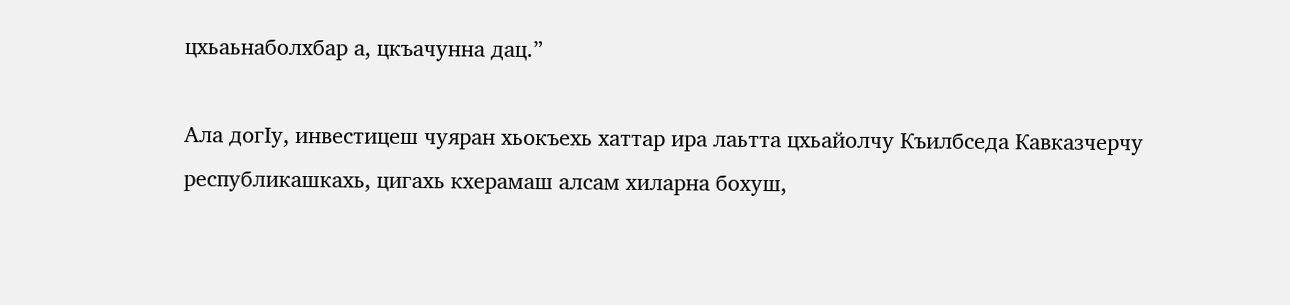цхьаьнаболхбар а, цкъачунна дац.”

Ала догIу, инвестицеш чуяран хьокъехь хаттар ира лаьтта цхьайолчу Къилбседа Кавказчерчу республикашкахь, цигахь кхерамаш алсам хиларна бохуш,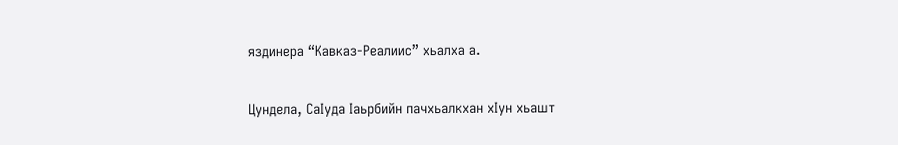яздинера “Кавказ-Реалиис” хьалха а.

Цундела, СаIуда Iаьрбийн пачхьалкхан хIун хьашт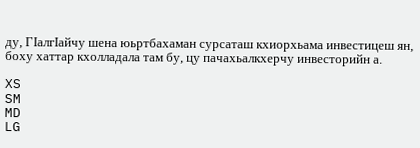ду, ГIалгIайчу шена юьртбахаман сурсаташ кхиорхьама инвестицеш ян, боху хаттар кхолладала там бу, цу пачахьалкхерчу инвесторийн а.

XS
SM
MD
LG